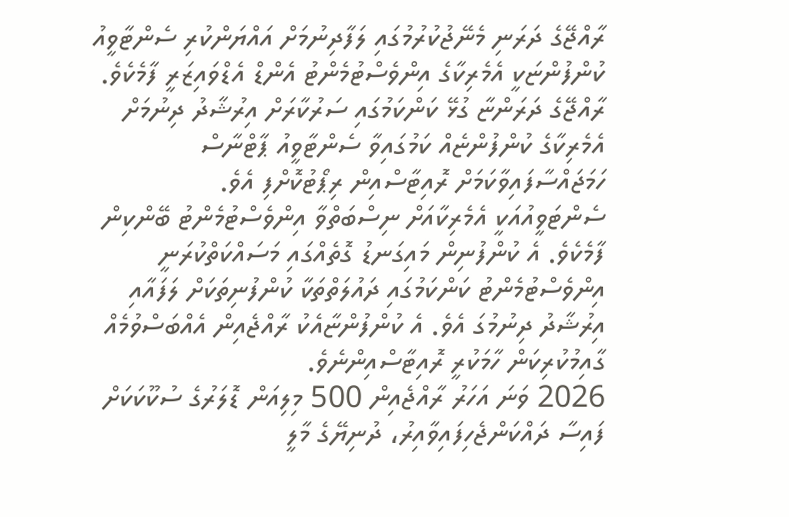ރާއްޖޭގެ ދަރަނި މެނޭޖުކުރުމުގައި ލަފާދިނުމަށް އައްޔަންކުރި ސެންޓާވީއު ކުންފުންޏަކީ އެމެރިކާގެ އިންވެސްޓުމެންޓު އެންޑް އެޑްވައިޒަރީ ފާމެކެވެ.
ރާއްޖޭގެ ދަރަންޏާ ގުޅޭ ކަންކަމުގައި ސަރުކާރަށް އިރުޝާދު ދިނުމަށް އެމެރިކާގެ ކުންފުންޏެއް ކަމުގައިވާ ސެންޓާވީއު ޕާޓްނާސް ހަމަޖައްސާފައިވާކަމަށް ރޮއިޓާސްއިން ރިޕޯޓުކޮށްފި އެވެ.
ސެންޓަވީއުއަކީ އެމެރިކާއަށް ނިސްބަތްވާ އިންވެސްޓުމެންޓު ބޭންކިން ފާމެކެވެ. އެ ކުންފުނިން މައިގަނޑު ގޮތެއްގައި މަސައްކަތްކުރަނީ އިންވެސްޓުމެންޓު ކަންކަމުގައި ދައުލަތްތަކާ ކުންފުނިތަކަށް ލަފައާއި އިރުޝާދު ދިނުމުގަ އެވެ. އެ ކުންފުންޏާއެކު ރާއްޖެއިން އެއްބަސްވުމެއް ގާއިމުކުރިކަން ހާމަކުރީ ރޮއިޓާސްއިންނެވެ.
2026 ވަނަ އަހަރު ރާއްޖެއިން 500 މިލިއަން ޑޮލަރުގެ ސުކޫކަކަށް ފައިސާ ދައްކަންޖެހިފައިވާއިރު، ދުނިޔޭގެ މާލީ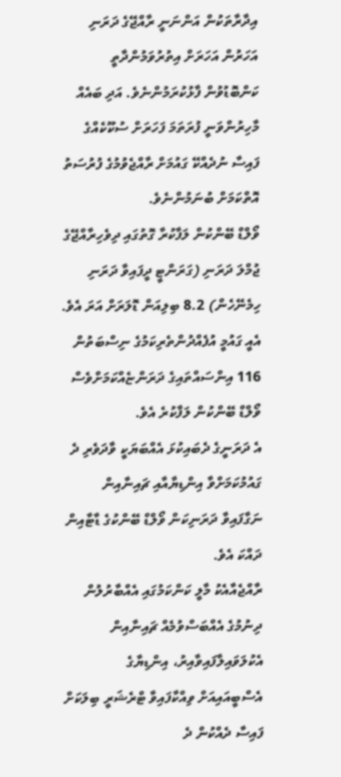އިދާރާތަކުން އަންނަނީ ރާއްޖޭގެ ދަރަނި އަހަރުން އަހަރަށް އިތުރުވަމުންދާތީ ކަންބޮޑުވުން ފާޅުކުރަމުންނެވެ. އަދި ބައެއް މާހިރުންވަނީ ފުރަތަމަ ފަހަރަށް ސުކޫކެއްގެ ފައިސާ ނުދެއްކޭ ގައުމަށް ރާއްޖެވުމުގެ ފުރުސަތު އޮތްކަމަށް ބުނަމުންނެވެ.
ވޯލްޑް ބޭންކުން ލަފާކުރާ ގޮތުގައި ދިވެހިރާއްޖޭގެ ޖުމްލަ ދަރަނި (ގަރަންޓީ ދީފައިވާ ދަރަނި ހިމެނޭހެން) 8.2 ބިލިއަން ޑޮލަރަށް އަރަ އެވެ. އެއީ ގައުމީ އުފެއްދުންތެރިކަމުގެ ނިސްބަތުން 116 އިންސައްތައިގެ ދަރަންޏެއްކަމަށްވެސް ވޯލްޑް ބޭންކުން ލަފާކުރެ އެވެ.
އެ ދަރަނީގެ ދެބައިކުޅަ އެއްބަޔަކީ ވާދަވެރި ދެ ގައުމުކަމަށްވާ އިންޑިޔާއާއި ޗައިނާއިން ނަގާފައިވާ ދަރަނިކަން ވޯލްޑް ބޭންކުގެ ޑާޓާއިން ދައްކަ އެވެ.
ރާއްޖެއާއެކު މާލީ ކަންކަމުގައި އެއްބާރުލުން ދިނުމުގެ އެއްބަސްވުމެއް ޗައިނާއިން އެކުލަވައިލާފައިވާއިރު، އިންޑިޔާގެ އެސްބީއައިއަށް ވިއްކާފައިވާ ޓްރެޝަރީ ބިލަކަށް ފައިސާ ދެއްކުން ދެ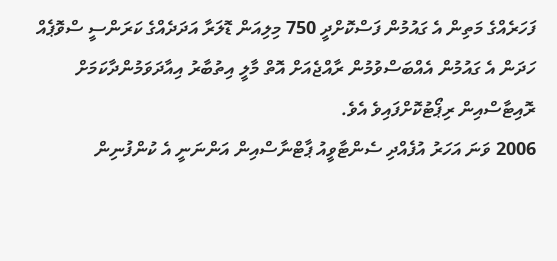ފަހަރެއްގެ މަތިން އެ ގައުމުން ފަސްކޮށްދީ 750 މިލިއަން ޑޮލަރާ އަދަދެއްގެ ކަރަންސީ ސްވޮޕެއް ހަދަން އެ ގައުމުން އެއްބަސްވުމުން ރާއްޖެއަށް އޮތް މާލީ އިތުބާރު އިއާދަވަމުންދާކަމަށް ރޮއިޓާސްއިން ރިޕޯޓުކޮށްފައިވެ އެވެ.
2006 ވަނަ އަހަރު އުފެއްދި ސެންޓާވީއު ޕާޓްނާސްއިން އަންނަނީ އެ ކުންފުނިން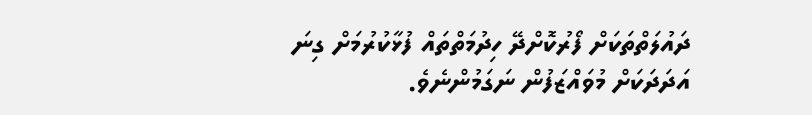ދައުލަތްތަކަށް ފޯރުކޮށްދޭ ހިދުމަތްތައް ފުޅާކުރުމަށް ގިނަ އަދަދަކަށް މުވައްޒަފުން ނަގަމުންނެވެ.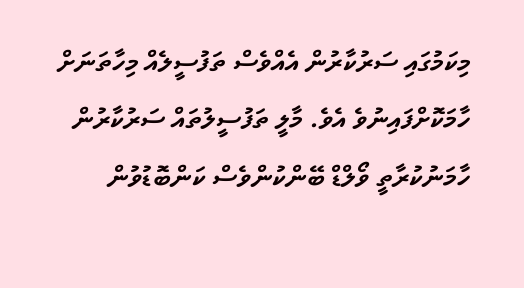މިކަމުގައި ސަރުކާރުން އެއްވެސް ތަފުސީލެއް މިހާތަނަށް ހާމަކޮށްފައިނުވެ އެވެ. މާލީ ތަފުސީލުތައް ސަރުކާރުން ހާމަނުކުރާތީ ވޯލްޑް ބޭންކުންވެސް ކަންބޮޑުވުން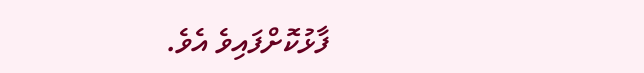ފާޅުކޮށްފައިވެ އެވެ.